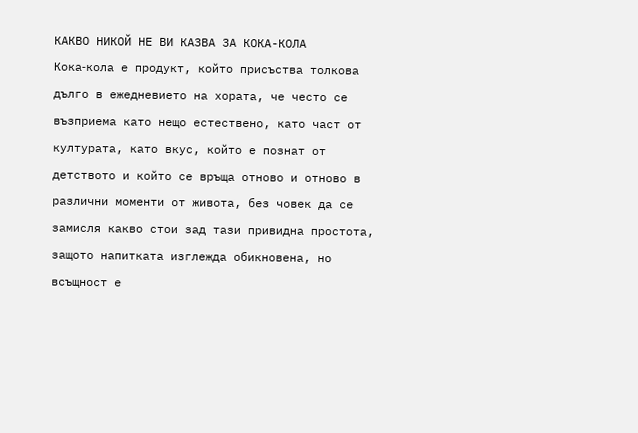КАКВО НИКОЙ НЕ ВИ КАЗВА ЗА КОКА-КОЛА
Кока‑кола е продукт, който присъства толкова дълго в ежедневието на хората, че често се възприема като нещо естествено, като част от културата, като вкус, който е познат от детството и който се връща отново и отново в различни моменти от живота, без човек да се замисля какво стои зад тази привидна простота, защото напитката изглежда обикновена, но всъщност е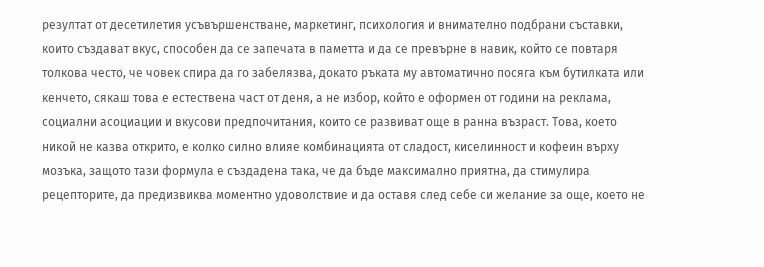резултат от десетилетия усъвършенстване, маркетинг, психология и внимателно подбрани съставки, които създават вкус, способен да се запечата в паметта и да се превърне в навик, който се повтаря толкова често, че човек спира да го забелязва, докато ръката му автоматично посяга към бутилката или кенчето, сякаш това е естествена част от деня, а не избор, който е оформен от години на реклама, социални асоциации и вкусови предпочитания, които се развиват още в ранна възраст. Това, което никой не казва открито, е колко силно влияе комбинацията от сладост, киселинност и кофеин върху мозъка, защото тази формула е създадена така, че да бъде максимално приятна, да стимулира рецепторите, да предизвиква моментно удоволствие и да оставя след себе си желание за още, което не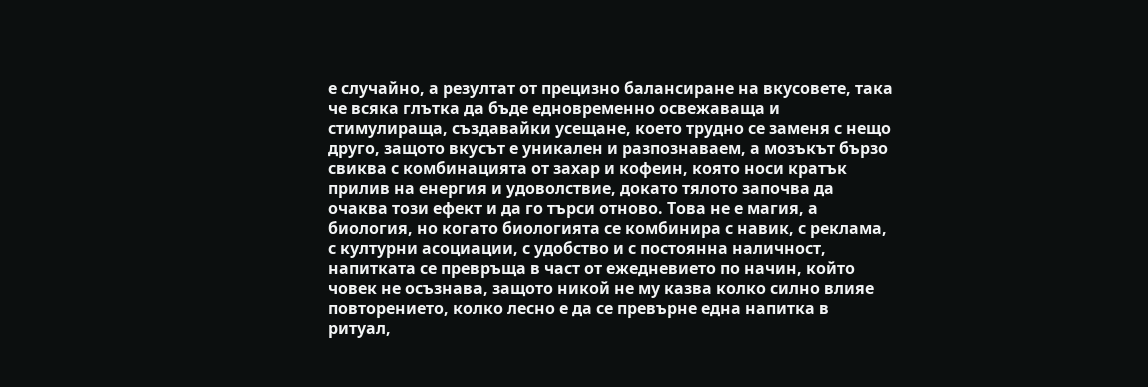е случайно, а резултат от прецизно балансиране на вкусовете, така че всяка глътка да бъде едновременно освежаваща и стимулираща, създавайки усещане, което трудно се заменя с нещо друго, защото вкусът е уникален и разпознаваем, а мозъкът бързо свиква с комбинацията от захар и кофеин, която носи кратък прилив на енергия и удоволствие, докато тялото започва да очаква този ефект и да го търси отново. Това не е магия, а биология, но когато биологията се комбинира с навик, с реклама, с културни асоциации, с удобство и с постоянна наличност, напитката се превръща в част от ежедневието по начин, който човек не осъзнава, защото никой не му казва колко силно влияе повторението, колко лесно е да се превърне една напитка в ритуал,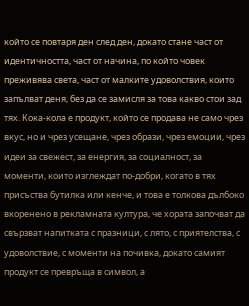който се повтаря ден след ден, докато стане част от идентичността, част от начина, по който човек преживява света, част от малките удоволствия, които запълват деня, без да се замисля за това какво стои зад тях. Кока‑кола е продукт, който се продава не само чрез вкус, но и чрез усещане, чрез образи, чрез емоции, чрез идеи за свежест, за енергия, за социалност, за моменти, които изглеждат по‑добри, когато в тях присъства бутилка или кенче, и това е толкова дълбоко вкоренено в рекламната култура, че хората започват да свързват напитката с празници, с лято, с приятелства, с удоволствие, с моменти на почивка, докато самият продукт се превръща в символ, а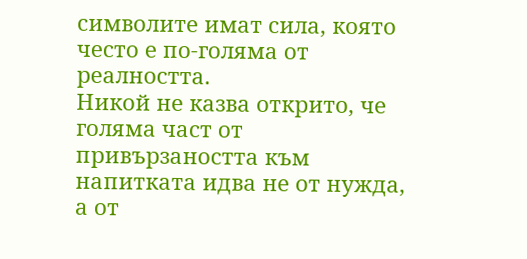символите имат сила, която често е по‑голяма от реалността.
Никой не казва открито, че голяма част от привързаността към напитката идва не от нужда, а от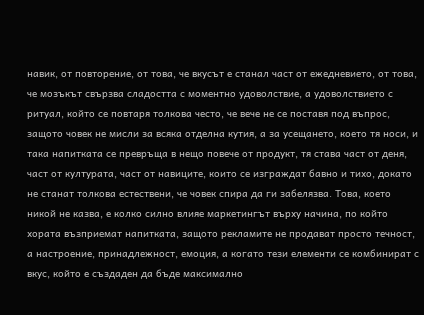навик, от повторение, от това, че вкусът е станал част от ежедневието, от това, че мозъкът свързва сладостта с моментно удоволствие, а удоволствието с ритуал, който се повтаря толкова често, че вече не се поставя под въпрос, защото човек не мисли за всяка отделна кутия, а за усещането, което тя носи, и така напитката се превръща в нещо повече от продукт, тя става част от деня, част от културата, част от навиците, които се изграждат бавно и тихо, докато не станат толкова естествени, че човек спира да ги забелязва. Това, което никой не казва, е колко силно влияе маркетингът върху начина, по който хората възприемат напитката, защото рекламите не продават просто течност, а настроение, принадлежност, емоция, а когато тези елементи се комбинират с вкус, който е създаден да бъде максимално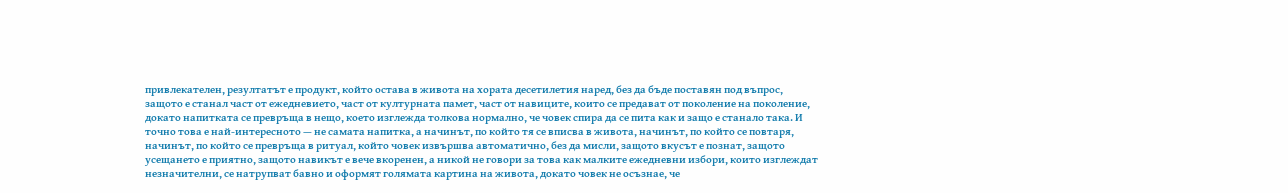привлекателен, резултатът е продукт, който остава в живота на хората десетилетия наред, без да бъде поставян под въпрос, защото е станал част от ежедневието, част от културната памет, част от навиците, които се предават от поколение на поколение, докато напитката се превръща в нещо, което изглежда толкова нормално, че човек спира да се пита как и защо е станало така. И точно това е най‑интересното — не самата напитка, а начинът, по който тя се вписва в живота, начинът, по който се повтаря, начинът, по който се превръща в ритуал, който човек извършва автоматично, без да мисли, защото вкусът е познат, защото усещането е приятно, защото навикът е вече вкоренен, а никой не говори за това как малките ежедневни избори, които изглеждат незначителни, се натрупват бавно и оформят голямата картина на живота, докато човек не осъзнае, че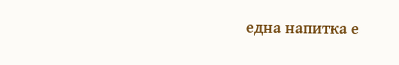една напитка е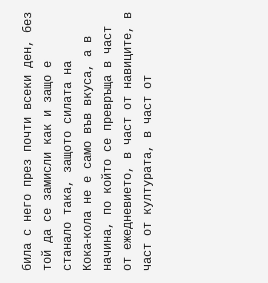била с него през почти всеки ден, без той да се замисли как и защо е станало така, защото силата на Кока‑кола не е само във вкуса, а в начина, по който се превръща в част от ежедневието, в част от навиците, в част от културата, в част от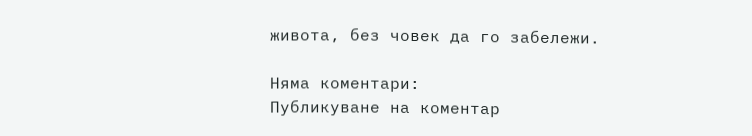живота, без човек да го забележи.

Няма коментари:
Публикуване на коментар